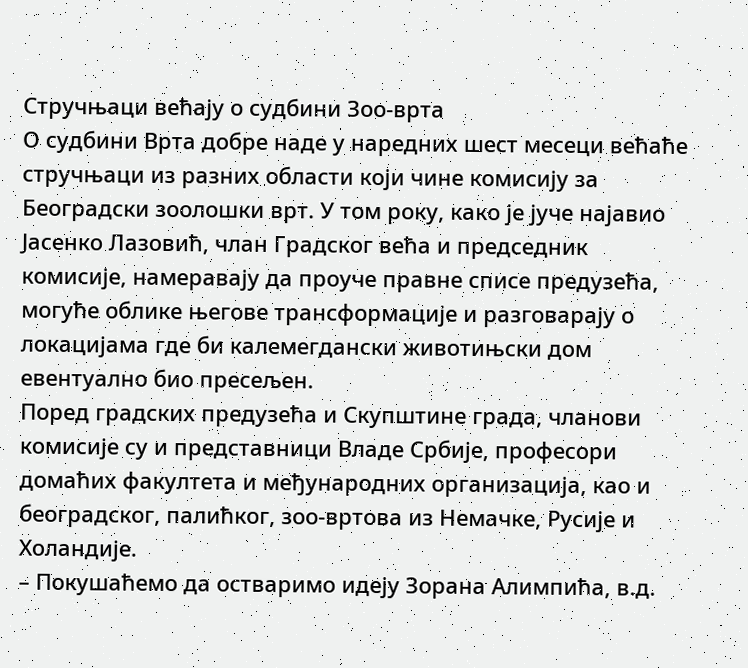Стручњаци већају о судбини Зоо-врта
О судбини Врта добре наде у наредних шест месеци већаће стручњаци из разних области који чине комисију за Београдски зоолошки врт. У том року, како је јуче најавио Јасенко Лазовић, члан Градског већа и председник комисије, намеравају да проуче правне списе предузећа, могуће облике његове трансформације и разговарају о локацијама где би калемегдански животињски дом евентуално био пресељен.
Поред градских предузећа и Скупштине града, чланови комисије су и представници Владе Србије, професори домаћих факултета и међународних организација, као и београдског, палићког, зоо-вртова из Немачке, Русије и Холандије.
– Покушаћемо да остваримо идеју Зорана Алимпића, в.д.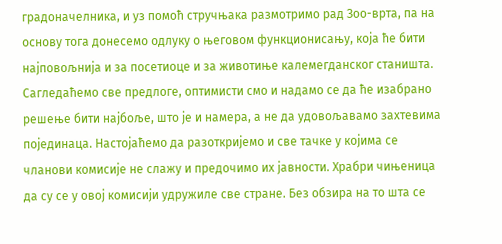градоначелника, и уз помоћ стручњака размотримо рад Зоо-врта, па на основу тога донесемо одлуку о његовом функционисању, која ће бити најповољнија и за посетиоце и за животиње калемегданског станишта. Сагледаћемо све предлоге, оптимисти смо и надамо се да ће изабрано решење бити најбоље, што је и намера, а не да удовољавамо захтевима појединаца. Настојаћемо да разоткријемо и све тачке у којима се чланови комисије не слажу и предочимо их јавности. Храбри чињеница да су се у овој комисији удружиле све стране. Без обзира на то шта се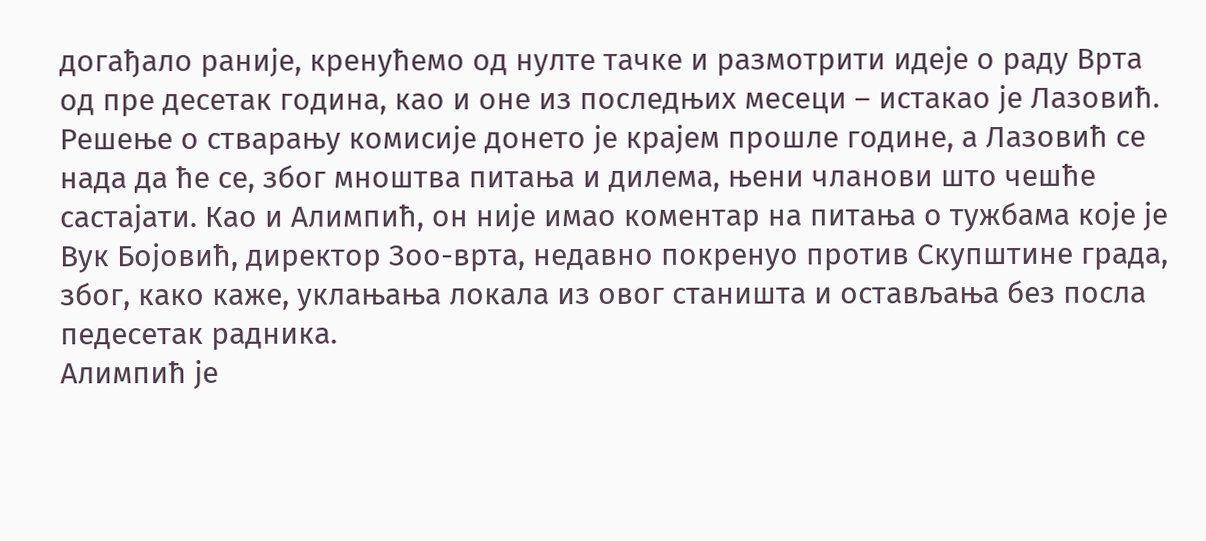догађало раније, кренућемо од нулте тачке и размотрити идеје о раду Врта од пре десетак година, као и оне из последњих месеци – истакао је Лазовић.
Решење о стварању комисије донето је крајем прошле године, а Лазовић се нада да ће се, због мноштва питања и дилема, њени чланови што чешће састајати. Као и Алимпић, он није имао коментар на питања о тужбама које је Вук Бојовић, директор Зоо-врта, недавно покренуо против Скупштине града, због, како каже, уклањања локала из овог станишта и остављања без посла педесетак радника.
Алимпић је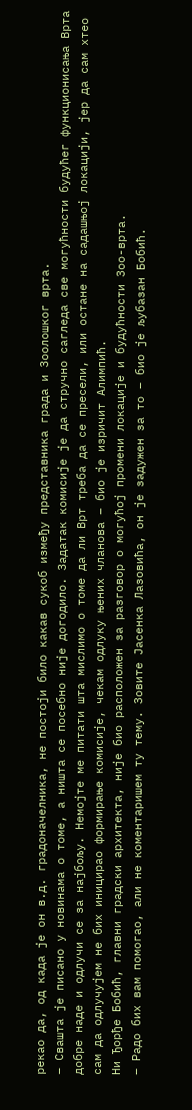рекао да, од када је он в.д. градоначелника, не постоји било какав сукоб између представника града и Зоолошког врта.
– Свашта је писано у новинама о томе, а ништа се посебно није догодило. Задатак комисије је да стручно сагледа све могућности будућег функционисања Врта добре наде и одлучи се за најбољу. Немојте ме питати шта мислимо о томе да ли Врт треба да се пресели, или остане на садашњој локацији, јер да сам хтео сам да одлучујем не бих иницирао формирање комисије, чекам одлуку њених чланова – био је изричит Алимпић.
Ни Ђорђе Бобић, главни градски архитекта, није био расположен за разговор о могућој промени локације и будућности Зоо-врта.
– Радо бих вам помогао, али не коментаришем ту тему. Зовите Јасенка Лазовића, он је задужен за то – био је љубазан Бобић.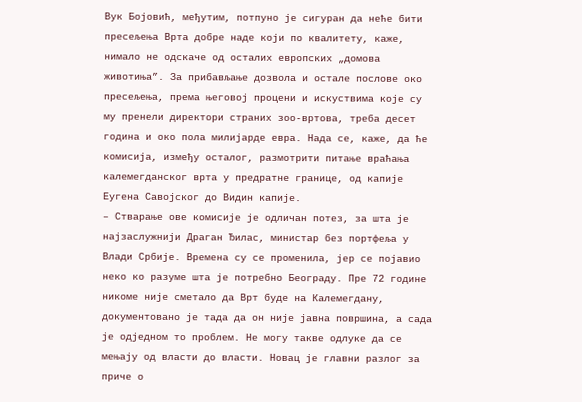Вук Бојовић, међутим, потпуно је сигуран да неће бити пресељења Врта добре наде који по квалитету, каже, нимало не одскаче од осталих европских „домова животиња”. За прибављање дозвола и остале послове око пресељења, према његовој процени и искуствима које су му пренели директори страних зоо-вртова, треба десет година и око пола милијарде евра. Нада се, каже, да ће комисија, између осталог, размотрити питање враћања калемегданског врта у предратне границе, од капије Еугена Савојског до Видин капије.
– Стварање ове комисије је одличан потез, за шта је најзаслужнији Драган Ђилас, министар без портфеља у Влади Србије. Времена су се променила, јер се појавио неко ко разуме шта је потребно Београду. Пре 72 године никоме није сметало да Врт буде на Калемегдану, документовано је тада да он није јавна површина, а сада је одједном то проблем. Не могу такве одлуке да се мењају од власти до власти. Новац је главни разлог за приче о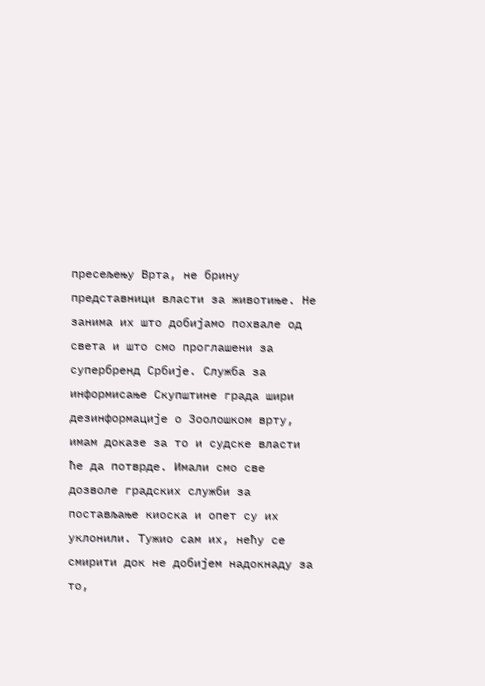пресељењу Врта, не брину представници власти за животиње. Не занима их што добијамо похвале од света и што смо проглашени за супербренд Србије. Служба за информисање Скупштине града шири дезинформације о Зоолошком врту, имам доказе за то и судске власти ће да потврде. Имали смо све дозволе градских служби за постављање киоска и опет су их уклонили. Тужио сам их, нећу се смирити док не добијем надокнаду за то,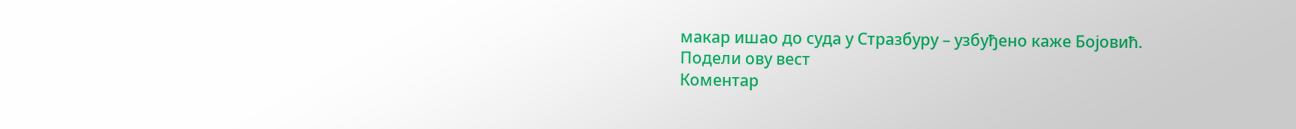макар ишао до суда у Стразбуру – узбуђено каже Бојовић.
Подели ову вест
Комeнтар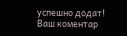успeшно додат!
Ваш комeнтар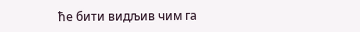ћe бити видљив чим га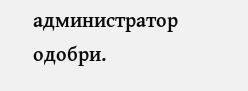администратор одобри.